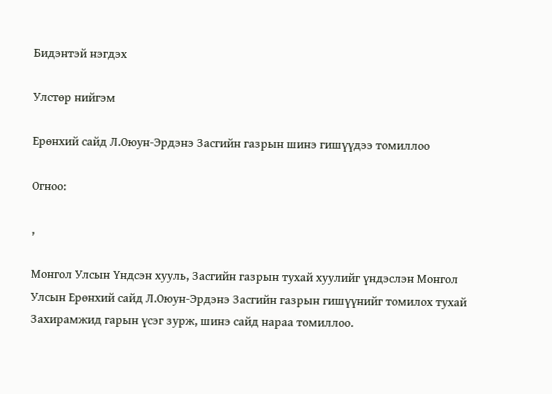Бидэнтэй нэгдэх

Улстөр нийгэм

Ерөнхий сайд Л.Оюун-Эрдэнэ Засгийн газрын шинэ гишүүдээ томиллоо

Огноо:

,

Монгол Улсын Үндсэн хууль, Засгийн газрын тухай хуулийг үндэслэн Монгол Улсын Ерөнхий сайд Л.Оюун-Эрдэнэ Засгийн газрын гишүүнийг томилох тухай Захирамжид гарын үсэг зурж, шинэ сайд нараа томиллоо.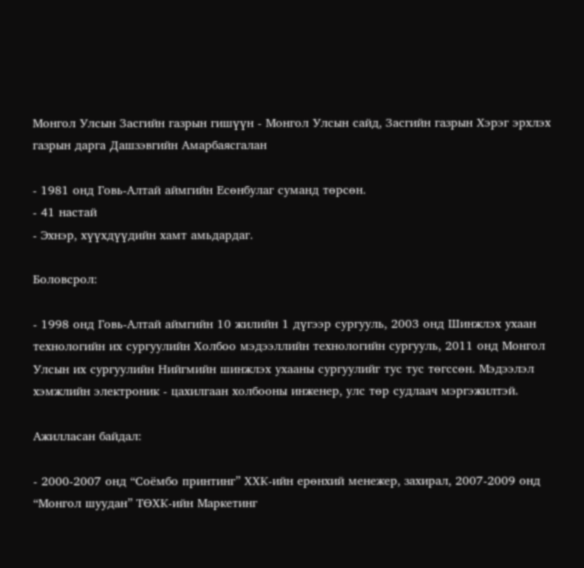Монгол Улсын Засгийн газрын гишүүн - Монгол Улсын сайд, Засгийн газрын Хэрэг эрхлэх газрын дарга Дашзэвгийн Амарбаясгалан

- 1981 онд Говь-Алтай аймгийн Есөнбулаг суманд төрсөн.
- 41 настай
- Эхнэр, хүүхдүүдийн хамт амьдардаг.

Боловсрол:

- 1998 онд Говь-Алтай аймгийн 10 жилийн 1 дүгээр сургууль, 2003 онд Шинжлэх ухаан технологийн их сургуулийн Холбоо мэдээллийн технологийн сургууль, 2011 онд Монгол Улсын их сургуулийн Нийгмийн шинжлэх ухааны сургуулийг тус тус төгссөн. Мэдээлэл хэмжлийн электроник - цахилгаан холбооны инженер, улс төр судлаач мэргэжилтэй.

Ажилласан байдал:

- 2000-2007 онд “Соёмбо принтинг” ХХК-ийн ерөнхий менежер, захирал, 2007-2009 онд “Монгол шуудан” ТӨХК-ийн Маркетинг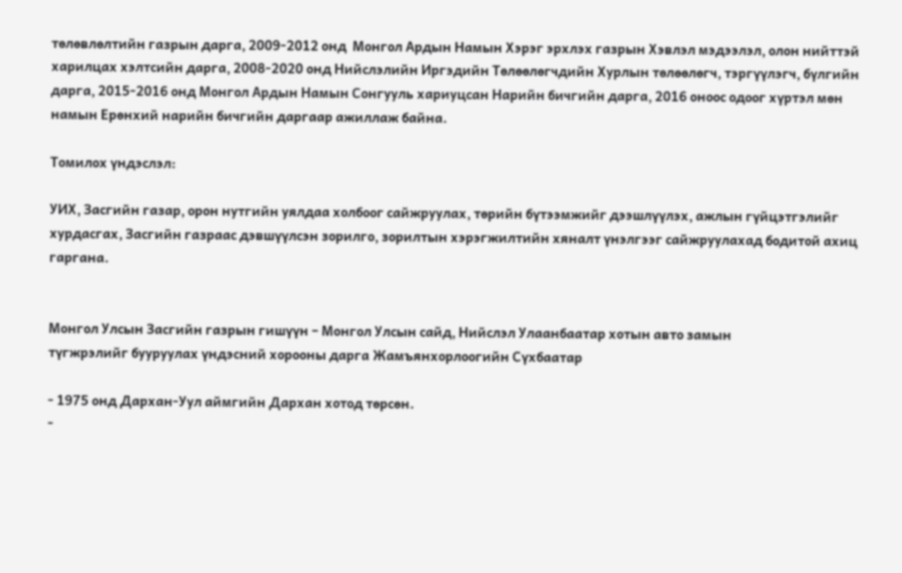төлөвлөлтийн газрын дарга, 2009-2012 онд  Монгол Ардын Намын Хэрэг эрхлэх газрын Хэвлэл мэдээлэл, олон нийттэй харилцах хэлтсийн дарга, 2008-2020 онд Нийслэлийн Иргэдийн Төлөөлөгчдийн Хурлын төлөөлөгч, тэргүүлэгч, бүлгийн дарга, 2015-2016 онд Монгол Ардын Намын Сонгууль хариуцсан Нарийн бичгийн дарга, 2016 оноос одоог хүртэл мөн намын Ерөнхий нарийн бичгийн даргаар ажиллаж байна.

Томилох үндэслэл:

УИХ, Засгийн газар, орон нутгийн уялдаа холбоог сайжруулах, төрийн бүтээмжийг дээшлүүлэх, ажлын гүйцэтгэлийг хурдасгах, Засгийн газраас дэвшүүлсэн зорилго, зорилтын хэрэгжилтийн хяналт үнэлгээг сайжруулахад бодитой ахиц гаргана.


Монгол Улсын Засгийн газрын гишүүн – Монгол Улсын сайд, Нийслэл Улаанбаатар хотын авто замын
түгжрэлийг бууруулах үндэсний хорооны дарга Жамъянхорлоогийн Сүхбаатар

- 1975 онд Дархан-Уул аймгийн Дархан хотод төрсөн.
-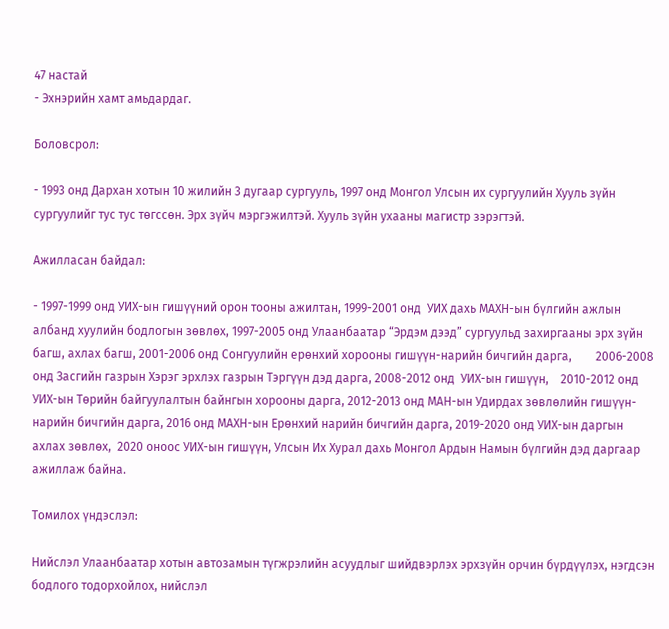47 настай
- Эхнэрийн хамт амьдардаг.

Боловсрол:

- 1993 онд Дархан хотын 10 жилийн 3 дугаар сургууль, 1997 онд Монгол Улсын их сургуулийн Хууль зүйн сургуулийг тус тус төгссөн. Эрх зүйч мэргэжилтэй. Хууль зүйн ухааны магистр зэрэгтэй.

Ажилласан байдал:

- 1997-1999 онд УИХ-ын гишүүний орон тооны ажилтан, 1999-2001 онд  УИХ дахь МАХН-ын бүлгийн ажлын албанд хуулийн бодлогын зөвлөх, 1997-2005 онд Улаанбаатар “Эрдэм дээд” сургуульд захиргааны эрх зүйн багш, ахлах багш, 2001-2006 онд Сонгуулийн ерөнхий хорооны гишүүн-нарийн бичгийн дарга,        2006-2008 онд Засгийн газрын Хэрэг эрхлэх газрын Тэргүүн дэд дарга, 2008-2012 онд  УИХ-ын гишүүн,    2010-2012 онд УИХ-ын Төрийн байгуулалтын байнгын хорооны дарга, 2012-2013 онд МАН-ын Удирдах зөвлөлийн гишүүн-нарийн бичгийн дарга, 2016 онд МАХН-ын Ерөнхий нарийн бичгийн дарга, 2019-2020 онд УИХ-ын даргын ахлах зөвлөх,  2020 оноос УИХ-ын гишүүн, Улсын Их Хурал дахь Монгол Ардын Намын бүлгийн дэд даргаар ажиллаж байна.

Томилох үндэслэл:

Нийслэл Улаанбаатар хотын автозамын түгжрэлийн асуудлыг шийдвэрлэх эрхзүйн орчин бүрдүүлэх, нэгдсэн бодлого тодорхойлох, нийслэл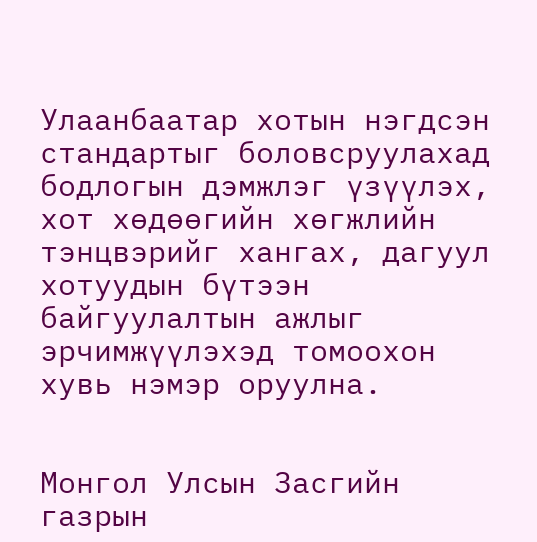Улаанбаатар хотын нэгдсэн стандартыг боловсруулахад бодлогын дэмжлэг үзүүлэх, хот хөдөөгийн хөгжлийн тэнцвэрийг хангах, дагуул хотуудын бүтээн байгуулалтын ажлыг эрчимжүүлэхэд томоохон хувь нэмэр оруулна.


Монгол Улсын Засгийн газрын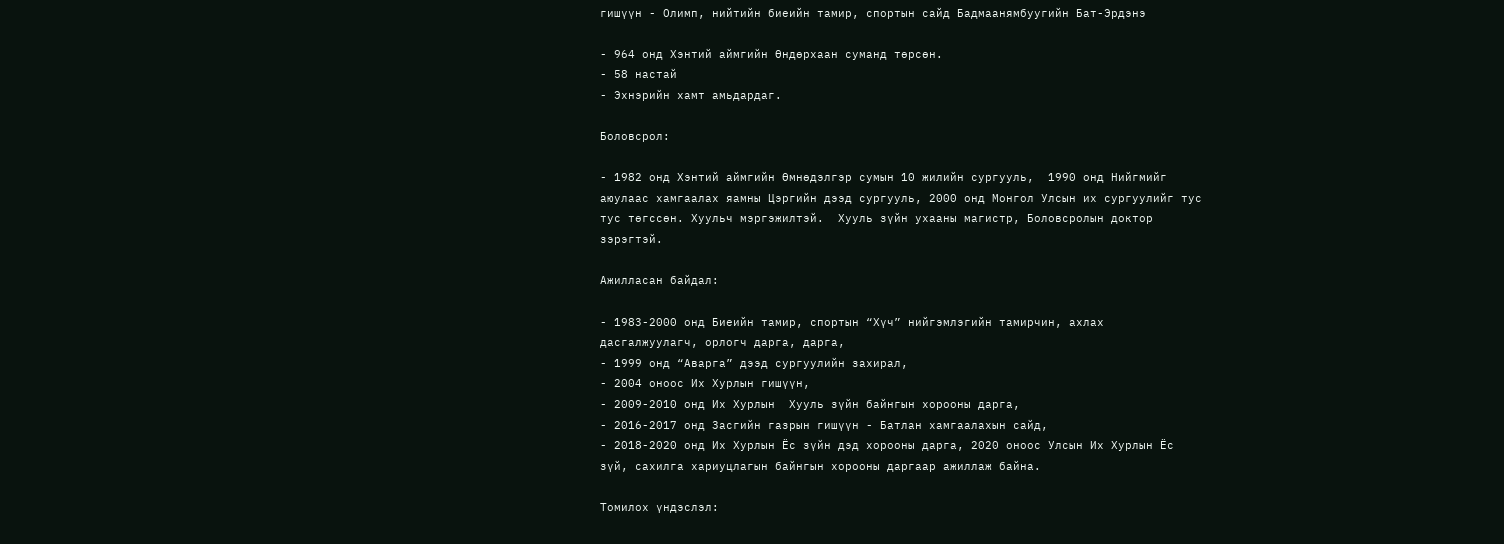гишүүн - Олимп, нийтийн биеийн тамир, спортын сайд Бадмаанямбуугийн Бат-Эрдэнэ

- 964 онд Хэнтий аймгийн Өндөрхаан суманд төрсөн.
- 58 настай
- Эхнэрийн хамт амьдардаг.

Боловсрол:

- 1982 онд Хэнтий аймгийн Өмнөдэлгэр сумын 10 жилийн сургууль,  1990 онд Нийгмийг аюулаас хамгаалах яамны Цэргийн дээд сургууль, 2000 онд Монгол Улсын их сургуулийг тус тус төгссөн. Хуульч мэргэжилтэй.  Хууль зүйн ухааны магистр, Боловсролын доктор зэрэгтэй.

Ажилласан байдал:

- 1983-2000 онд Биеийн тамир, спортын “Хүч” нийгэмлэгийн тамирчин, ахлах дасгалжуулагч, орлогч дарга, дарга,
- 1999 онд “Аварга” дээд сургуулийн захирал,
- 2004 оноос Их Хурлын гишүүн,
- 2009-2010 онд Их Хурлын  Хууль зүйн байнгын хорооны дарга,
- 2016-2017 онд Засгийн газрын гишүүн - Батлан хамгаалахын сайд,
- 2018-2020 онд Их Хурлын Ёс зүйн дэд хорооны дарга, 2020 оноос Улсын Их Хурлын Ёс зүй, сахилга хариуцлагын байнгын хорооны даргаар ажиллаж байна.

Томилох үндэслэл: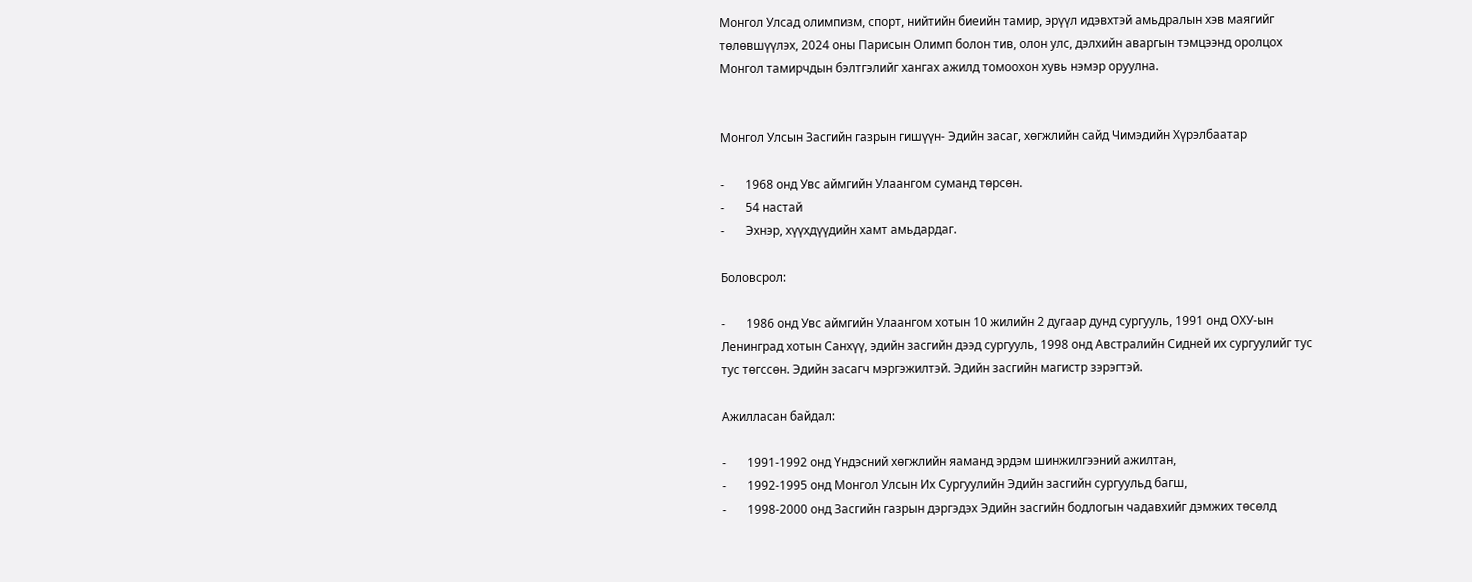Монгол Улсад олимпизм, спорт, нийтийн биеийн тамир, эрүүл идэвхтэй амьдралын хэв маягийг төлөвшүүлэх, 2024 оны Парисын Олимп болон тив, олон улс, дэлхийн аваргын тэмцээнд оролцох Монгол тамирчдын бэлтгэлийг хангах ажилд томоохон хувь нэмэр оруулна.


Монгол Улсын Засгийн газрын гишүүн- Эдийн засаг, хөгжлийн сайд Чимэдийн Хүрэлбаатар

-       1968 онд Увс аймгийн Улаангом суманд төрсөн.
-       54 настай
-       Эхнэр, хүүхдүүдийн хамт амьдардаг.

Боловсрол:

-       1986 онд Увс аймгийн Улаангом хотын 10 жилийн 2 дугаар дунд сургууль, 1991 онд ОХУ-ын Ленинград хотын Санхүү, эдийн засгийн дээд сургууль, 1998 онд Австралийн Сидней их сургуулийг тус тус төгссөн. Эдийн засагч мэргэжилтэй. Эдийн засгийн магистр зэрэгтэй.

Ажилласан байдал:

-       1991-1992 онд Yндэсний хөгжлийн яаманд эрдэм шинжилгээний ажилтан,
-       1992-1995 онд Монгол Улсын Их Сургуулийн Эдийн засгийн сургуульд багш,
-       1998-2000 онд Засгийн газрын дэргэдэх Эдийн засгийн бодлогын чадавхийг дэмжих төсөлд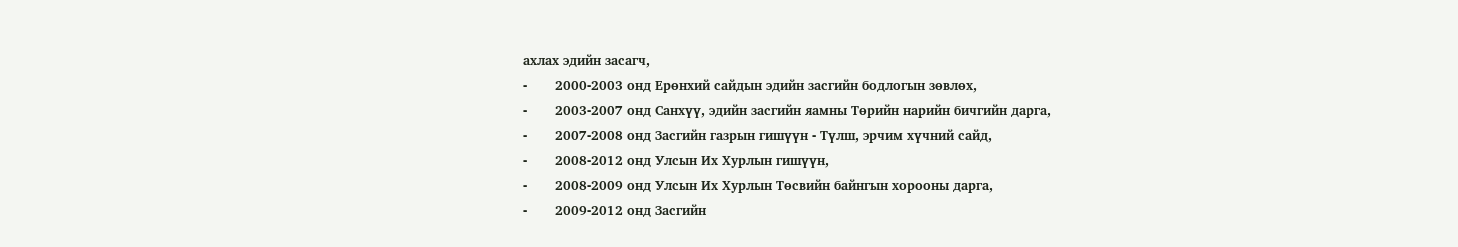ахлах эдийн засагч,
-       2000-2003 онд Ерөнхий сайдын эдийн засгийн бодлогын зөвлөх,
-       2003-2007 онд Санхүү, эдийн засгийн яамны Төрийн нарийн бичгийн дарга,
-       2007-2008 онд Засгийн газрын гишүүн - Түлш, эрчим хүчний сайд,
-       2008-2012 онд Улсын Их Хурлын гишүүн,
-       2008-2009 онд Улсын Их Хурлын Төсвийн байнгын хорооны дарга,
-       2009-2012 онд Засгийн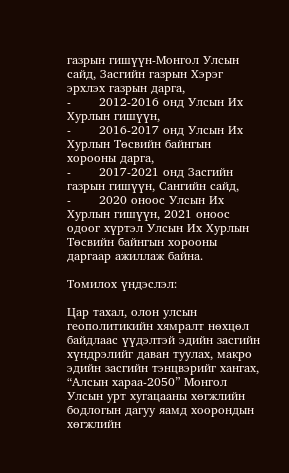газрын гишүүн-Монгол Улсын сайд, Засгийн газрын Хэрэг эрхлэх газрын дарга,
-       2012-2016 онд Улсын Их Хурлын гишүүн,
-       2016-2017 онд Улсын Их Хурлын Төсвийн байнгын хорооны дарга,
-       2017-2021 онд Засгийн газрын гишүүн, Сангийн сайд,
-       2020 оноос Улсын Их Хурлын гишүүн, 2021 оноос одоог хүртэл Улсын Их Хурлын Төсвийн байнгын хорооны даргаар ажиллаж байна.

Томилох үндэслэл:

Цар тахал, олон улсын геополитикийн хямралт нөхцөл байдлаас үүдэлтэй эдийн засгийн хүндрэлийг даван туулах, макро эдийн засгийн тэнцвэрийг хангах, “Алсын хараа-2050” Монгол Улсын урт хугацааны хөгжлийн бодлогын дагуу яамд хоорондын хөгжлийн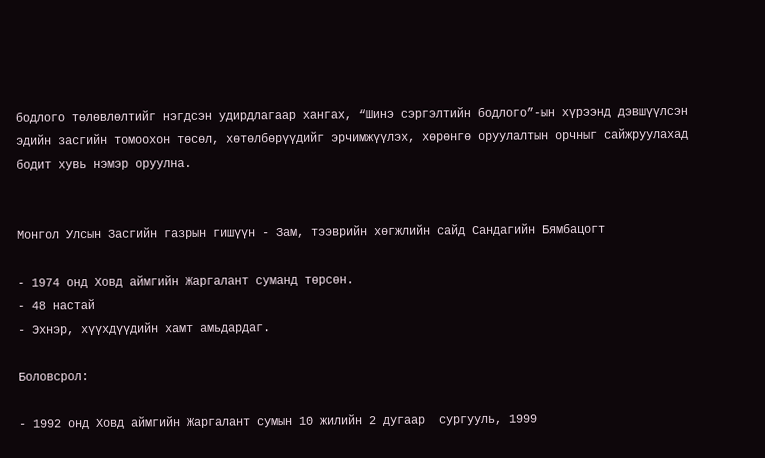бодлого төлөвлөлтийг нэгдсэн удирдлагаар хангах, “Шинэ сэргэлтийн бодлого”-ын хүрээнд дэвшүүлсэн эдийн засгийн томоохон төсөл, хөтөлбөрүүдийг эрчимжүүлэх, хөрөнгө оруулалтын орчныг сайжруулахад бодит хувь нэмэр оруулна.


Монгол Улсын Засгийн газрын гишүүн - Зам, тээврийн хөгжлийн сайд Сандагийн Бямбацогт

- 1974 онд Ховд аймгийн Жаргалант суманд төрсөн.
- 48 настай
- Эхнэр, хүүхдүүдийн хамт амьдардаг.

Боловсрол:

- 1992 онд Ховд аймгийн Жаргалант сумын 10 жилийн 2 дугаар  сургууль, 1999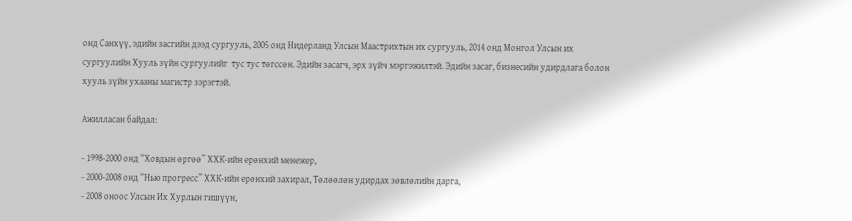онд Санхүү, эдийн засгийн дээд сургууль, 2005 онд Нидерланд Улсын Маастрихтын их сургууль, 2014 онд Монгол Улсын их сургуулийн Хууль зүйн сургуулийг  тус тус төгссөн. Эдийн засагч, эрх зүйч мэргэжилтэй. Эдийн засаг, бизнесийн удирдлага болон хууль зүйн ухааны магистр зэрэгтэй.

Ажилласан байдал:

- 1998-2000 онд “Ховдын өргөө” ХХК-ийн ерөнхий менежер,
- 2000-2008 онд “Нью прогресс” ХХК-ийн ерөнхий захирал, Төлөөлөн удирдах зөвлөлийн дарга,
- 2008 оноос Улсын Их Хурлын гишүүн,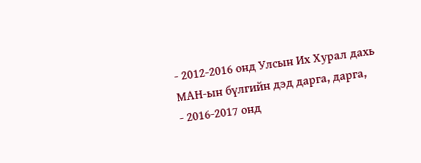- 2012-2016 онд Улсын Их Хурал дахь МАН-ын бүлгийн дэд дарга, дарга,
- 2016-2017 онд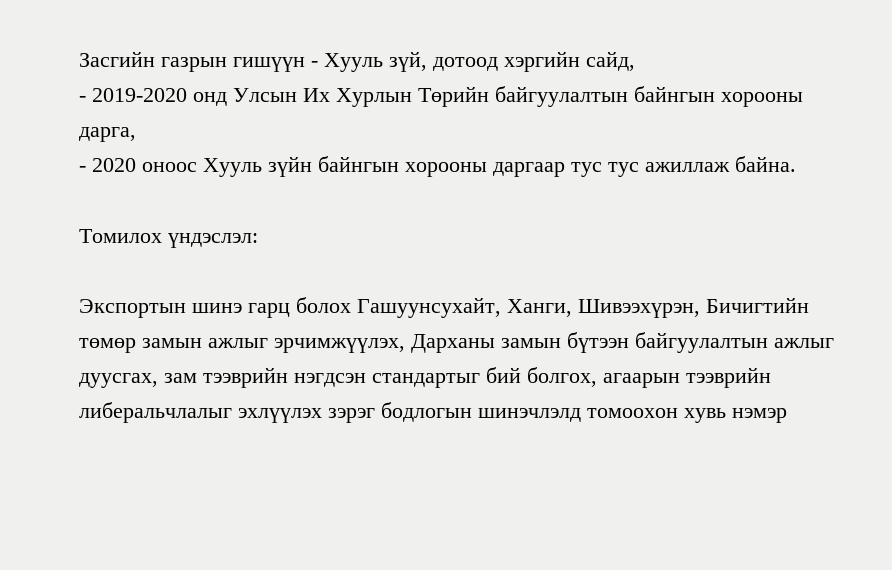Засгийн газрын гишүүн - Хууль зүй, дотоод хэргийн сайд,
- 2019-2020 онд Улсын Их Хурлын Төрийн байгуулалтын байнгын хорооны дарга,
- 2020 оноос Хууль зүйн байнгын хорооны даргаар тус тус ажиллаж байна.

Томилох үндэслэл:

Экспортын шинэ гарц болох Гашуунсухайт, Ханги, Шивээхүрэн, Бичигтийн төмөр замын ажлыг эрчимжүүлэх, Дарханы замын бүтээн байгуулалтын ажлыг дуусгах, зам тээврийн нэгдсэн стандартыг бий болгох, агаарын тээврийн либеральчлалыг эхлүүлэх зэрэг бодлогын шинэчлэлд томоохон хувь нэмэр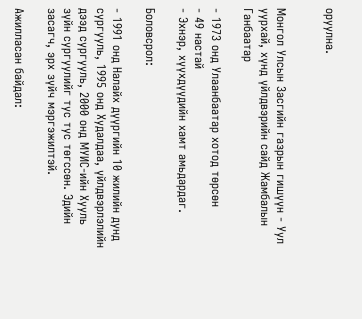оруулна.


Монгол Улсын Засгийн газрын гишүүн - Уул уурхай, хүнд үйлдвэрийн сайд Жамбалын Ганбаатар

- 1973 онд Улаанбаатар хотод төрсөн
- 49 настай
- Эхнэр, хүүхдүүдийн хамт амьдардаг.

Боловсрол:

- 1991 онд Налайх дүүргийн 10 жилийн дунд сургууль, 1995 онд Худалдаа, үйлдвэрлэлийн дээд сургууль, 2000 онд МУИС-ийн Хууль зүйн сургуулийг тус тус төгссөн. Эдийн засагч, эрх зүйч мэргэжилтэй.

Ажилласан байдал: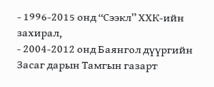- 1996-2015 онд “Сээкл” ХХК-ийн захирал,
- 2004-2012 онд Баянгол дүүргийн Засаг дарын Тамгын газарт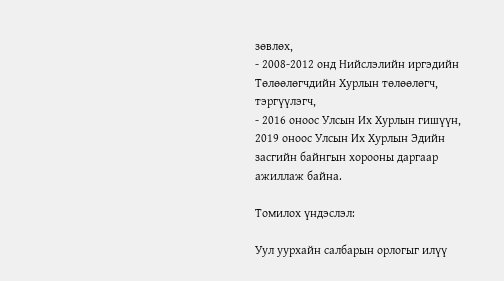зөвлөх,
- 2008-2012 онд Нийслэлийн иргэдийн Төлөөлөгчдийн Хурлын төлөөлөгч, тэргүүлэгч,
- 2016 оноос Улсын Их Хурлын гишүүн, 2019 оноос Улсын Их Хурлын Эдийн засгийн байнгын хорооны даргаар ажиллаж байна.

Томилох үндэслэл:

Уул уурхайн салбарын орлогыг илүү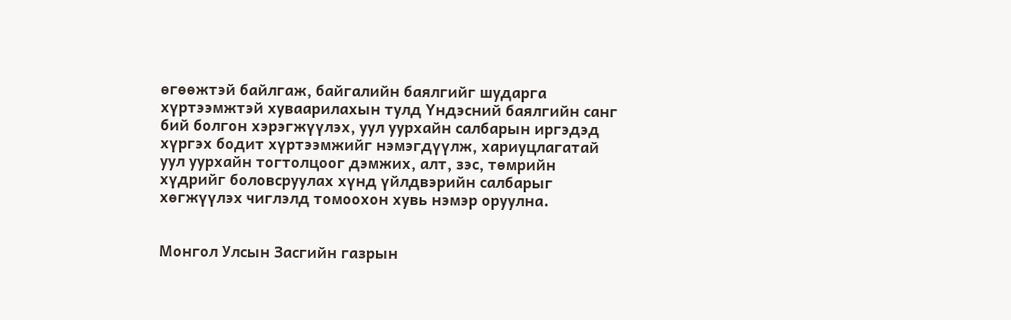өгөөжтэй байлгаж, байгалийн баялгийг шударга хүртээмжтэй хуваарилахын тулд Үндэсний баялгийн санг бий болгон хэрэгжүүлэх, уул уурхайн салбарын иргэдэд хүргэх бодит хүртээмжийг нэмэгдүүлж, хариуцлагатай уул уурхайн тогтолцоог дэмжих, алт, зэс, төмрийн хүдрийг боловсруулах хүнд үйлдвэрийн салбарыг хөгжүүлэх чиглэлд томоохон хувь нэмэр оруулна.


Монгол Улсын Засгийн газрын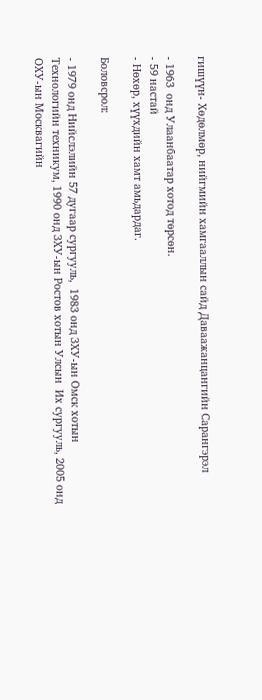гишүүн- Хөдөлмөр, нийгмийн хамгааллын сайд Даваажанцангийн Сарангэрэл

- 1963  онд Улаанбаатар хотод төрсөн.
- 59 настай
- Нөхөр, хүүхдийн хамт амьдардаг.

Боловсрол:

- 1979 онд Нийслэлийн 57 дугаар сургууль,  1983 онд ЗХУ-ын Омск хотын Технологийн техникум, 1990 онд ЗХУ-ын Ростов хотын Улсын  Их сургууль, 2005 онд ОХУ-ын Москвагийн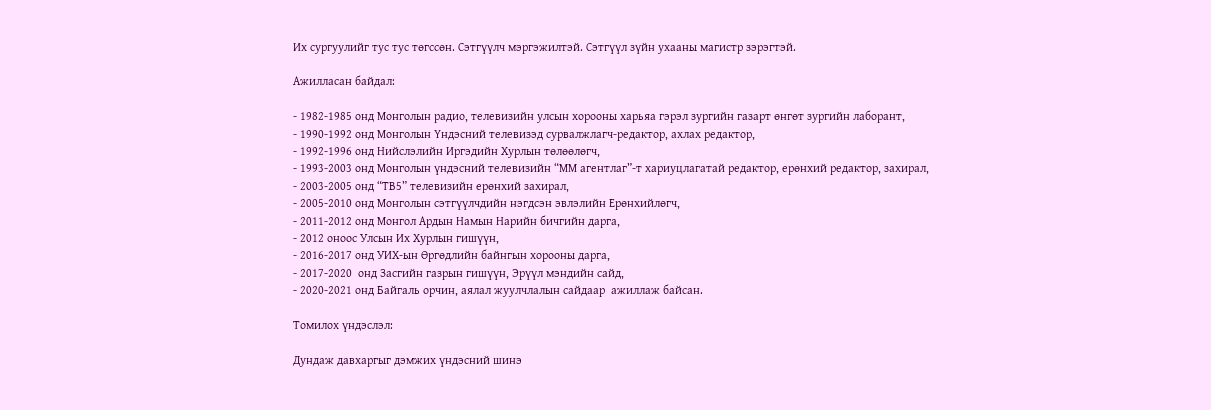Их сургуулийг тус тус төгссөн. Сэтгүүлч мэргэжилтэй. Сэтгүүл зүйн ухааны магистр зэрэгтэй.

Ажилласан байдал:

- 1982-1985 онд Монголын радио, телевизийн улсын хорооны харьяа гэрэл зургийн газарт өнгөт зургийн лаборант,
- 1990-1992 онд Монголын Үндэсний телевизэд сурвалжлагч-редактор, ахлах редактор,
- 1992-1996 онд Нийслэлийн Иргэдийн Хурлын төлөөлөгч,
- 1993-2003 онд Монголын үндэсний телевизийн “ММ агентлаг”-т хариуцлагатай редактор, ерөнхий редактор, захирал,
- 2003-2005 онд “ТВ5” телевизийн ерөнхий захирал,
- 2005-2010 онд Монголын сэтгүүлчдийн нэгдсэн эвлэлийн Ерөнхийлөгч,
- 2011-2012 онд Монгол Ардын Намын Нарийн бичгийн дарга,
- 2012 оноос Улсын Их Хурлын гишүүн,
- 2016-2017 онд УИХ-ын Өргөдлийн байнгын хорооны дарга,
- 2017-2020  онд Засгийн газрын гишүүн, Эрүүл мэндийн сайд,
- 2020-2021 онд Байгаль орчин, аялал жуулчлалын сайдаар  ажиллаж байсан.

Томилох үндэслэл:

Дундаж давхаргыг дэмжих үндэсний шинэ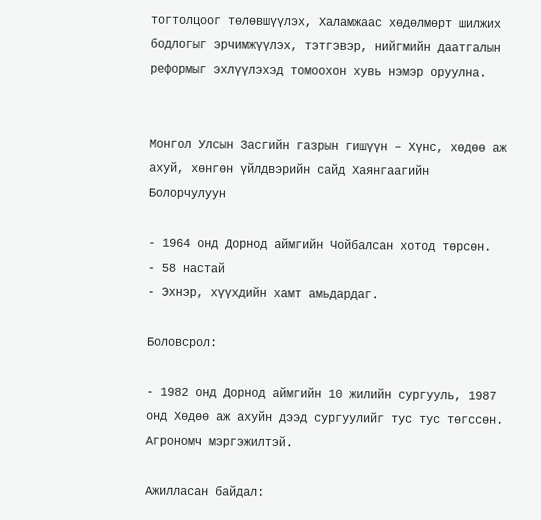тогтолцоог төлөвшүүлэх, Халамжаас хөдөлмөрт шилжих бодлогыг эрчимжүүлэх, тэтгэвэр, нийгмийн даатгалын реформыг эхлүүлэхэд томоохон хувь нэмэр оруулна.


Монгол Улсын Засгийн газрын гишүүн – Хүнс, хөдөө аж ахуй, хөнгөн үйлдвэрийн сайд Хаянгаагийн Болорчулуун

- 1964 онд Дорнод аймгийн Чойбалсан хотод төрсөн.
- 58 настай
- Эхнэр, хүүхдийн хамт амьдардаг.

Боловсрол:

- 1982 онд Дорнод аймгийн 10 жилийн сургууль, 1987 онд Хөдөө аж ахуйн дээд сургуулийг тус тус төгссөн. Агрономч мэргэжилтэй.

Ажилласан байдал: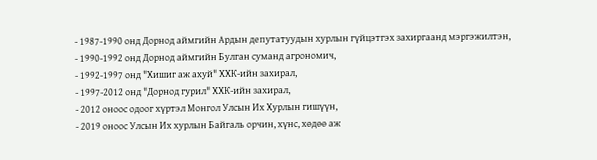- 1987-1990 онд Дорнод аймгийн Ардын депутатуудын хурлын гүйцэтгэх захиргаанд мэргэжилтэн,
- 1990-1992 онд Дорнод аймгийн Булган суманд агрономич,
- 1992-1997 онд "Хишиг аж ахуй" ХХК-ийн захирал,
- 1997-2012 онд "Дорнод гурил" ХХК-ийн захирал,
- 2012 оноос одоог хүртэл Монгол Улсын Их Хурлын гишүүн,
- 2019 оноос Улсын Их хурлын Байгаль орчин, хүнс, хөдөө аж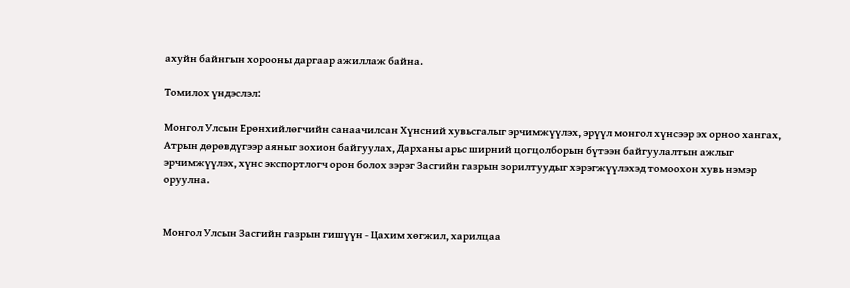ахуйн байнгын хорооны даргаар ажиллаж байна.

Томилох үндэслэл:

Монгол Улсын Ерөнхийлөгчийн санаачилсан Хүнсний хувьсгалыг эрчимжүүлэх, эрүүл монгол хүнсээр эх орноо хангах, Атрын дөрөвдүгээр аяныг зохион байгуулах, Дарханы арьс ширний цогцолборын бүтээн байгуулалтын ажлыг эрчимжүүлэх, хүнс экспортлогч орон болох зэрэг Засгийн газрын зорилтуудыг хэрэгжүүлэхэд томоохон хувь нэмэр оруулна.


Монгол Улсын Засгийн газрын гишүүн - Цахим хөгжил, харилцаа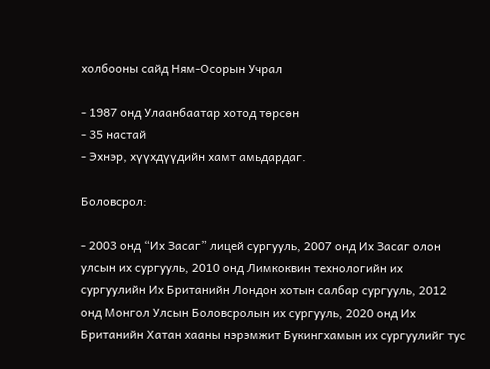холбооны сайд Ням-Осорын Учрал

- 1987 онд Улаанбаатар хотод төрсөн
- 35 настай
- Эхнэр, хүүхдүүдийн хамт амьдардаг.

Боловсрол:

- 2003 онд “Их Засаг” лицей сургууль, 2007 онд Их Засаг олон улсын их сургууль, 2010 онд Лимкоквин технологийн их сургуулийн Их Британийн Лондон хотын салбар сургууль, 2012 онд Монгол Улсын Боловсролын их сургууль, 2020 онд Их Британийн Хатан хааны нэрэмжит Букингхамын их сургуулийг тус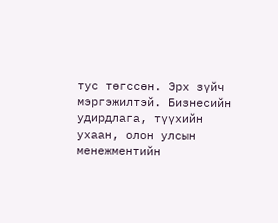тус төгссөн. Эрх зүйч мэргэжилтэй. Бизнесийн удирдлага, түүхийн ухаан, олон улсын менежментийн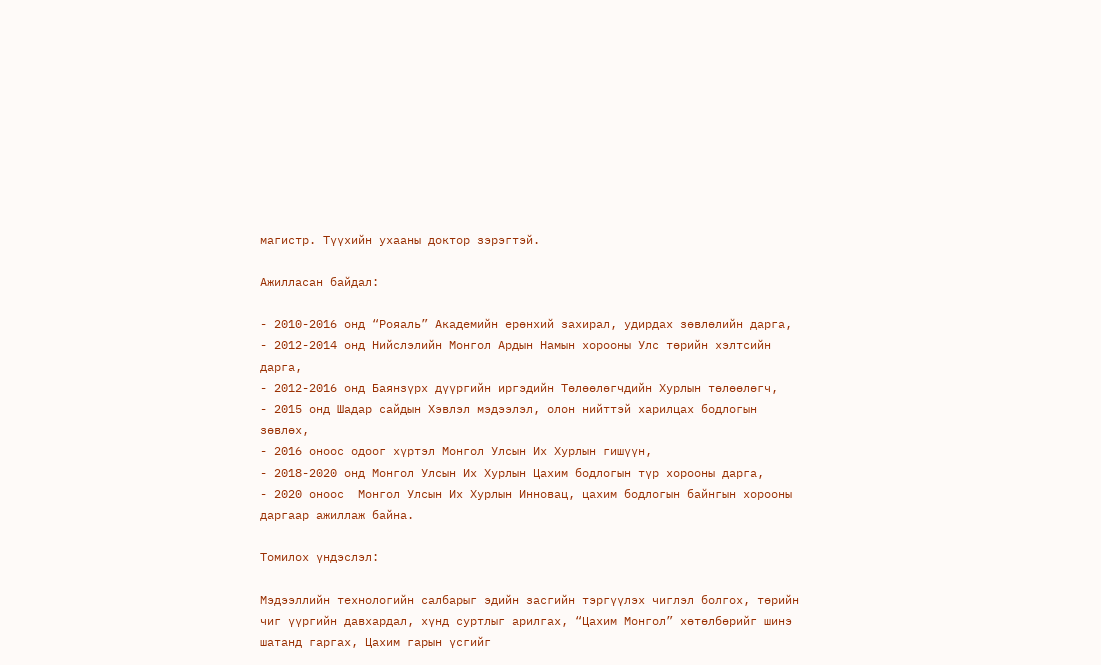магистр. Түүхийн ухааны доктор зэрэгтэй.

Ажилласан байдал:

- 2010-2016 онд “Рояаль” Академийн ерөнхий захирал, удирдах зөвлөлийн дарга,
- 2012-2014 онд Нийслэлийн Монгол Ардын Намын хорооны Улс төрийн хэлтсийн дарга,
- 2012-2016 онд Баянзүрх дүүргийн иргэдийн Төлөөлөгчдийн Хурлын төлөөлөгч,
- 2015 онд Шадар сайдын Хэвлэл мэдээлэл, олон нийттэй харилцах бодлогын зөвлөх,
- 2016 оноос одоог хүртэл Монгол Улсын Их Хурлын гишүүн,
- 2018-2020 онд Монгол Улсын Их Хурлын Цахим бодлогын түр хорооны дарга,
- 2020 оноос  Монгол Улсын Их Хурлын Инновац, цахим бодлогын байнгын хорооны даргаар ажиллаж байна.

Томилох үндэслэл:

Мэдээллийн технологийн салбарыг эдийн засгийн тэргүүлэх чиглэл болгох, төрийн чиг үүргийн давхардал, хүнд суртлыг арилгах, “Цахим Монгол” хөтөлбөрийг шинэ шатанд гаргах, Цахим гарын үсгийг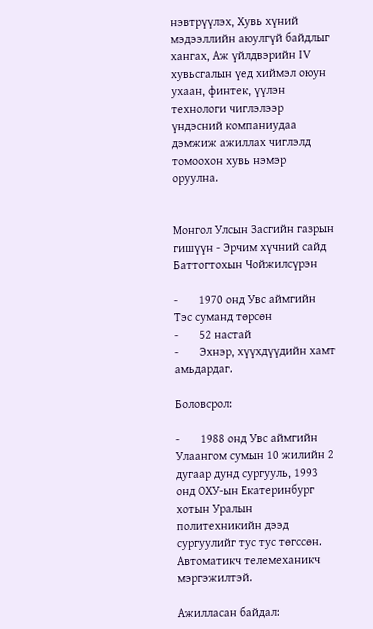нэвтрүүлэх, Хувь хүний мэдээллийн аюулгүй байдлыг хангах, Аж үйлдвэрийн IV хувьсгалын үед хиймэл оюун ухаан, финтек, үүлэн технологи чиглэлээр үндэсний компаниудаа дэмжиж ажиллах чиглэлд томоохон хувь нэмэр оруулна.


Монгол Улсын Засгийн газрын гишүүн - Эрчим хүчний сайд Баттогтохын Чойжилсүрэн

-       1970 онд Увс аймгийн Тэс суманд төрсөн
-       52 настай
-       Эхнэр, хүүхдүүдийн хамт амьдардаг.

Боловсрол:

-       1988 онд Увс аймгийн Улаангом сумын 10 жилийн 2 дугаар дунд сургууль, 1993 онд ОХУ-ын Екатеринбург хотын Уралын политехникийн дээд сургуулийг тус тус төгссөн. Автоматикч телемеханикч мэргэжилтэй.

Ажилласан байдал: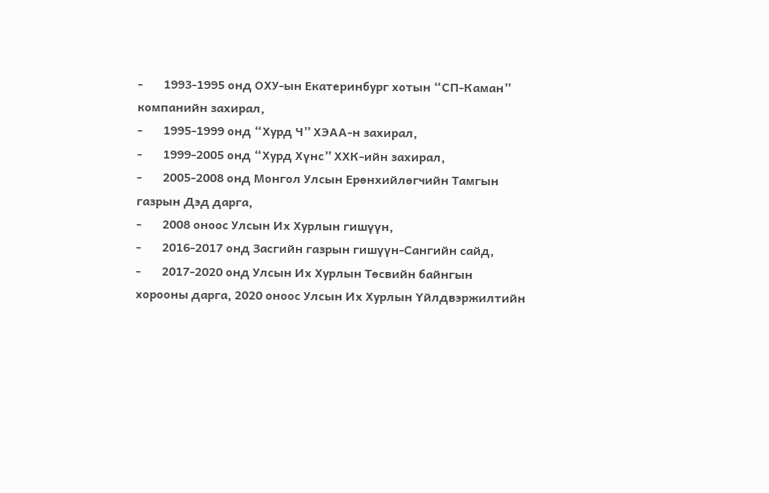-       1993-1995 онд ОХУ-ын Екатеринбург хотын “СП-Каман” компанийн захирал,
-       1995-1999 онд “Хурд Ч” ХЭАА-н захирал,
-       1999-2005 онд “Хурд Хүнс” ХХК-ийн захирал,
-       2005-2008 онд Монгол Улсын Ерөнхийлөгчийн Тамгын газрын Дэд дарга,
-       2008 оноос Улсын Их Хурлын гишүүн,
-       2016-2017 онд Засгийн газрын гишүүн-Сангийн сайд,
-       2017-2020 онд Улсын Их Хурлын Төсвийн байнгын хорооны дарга, 2020 оноос Улсын Их Хурлын Үйлдвэржилтийн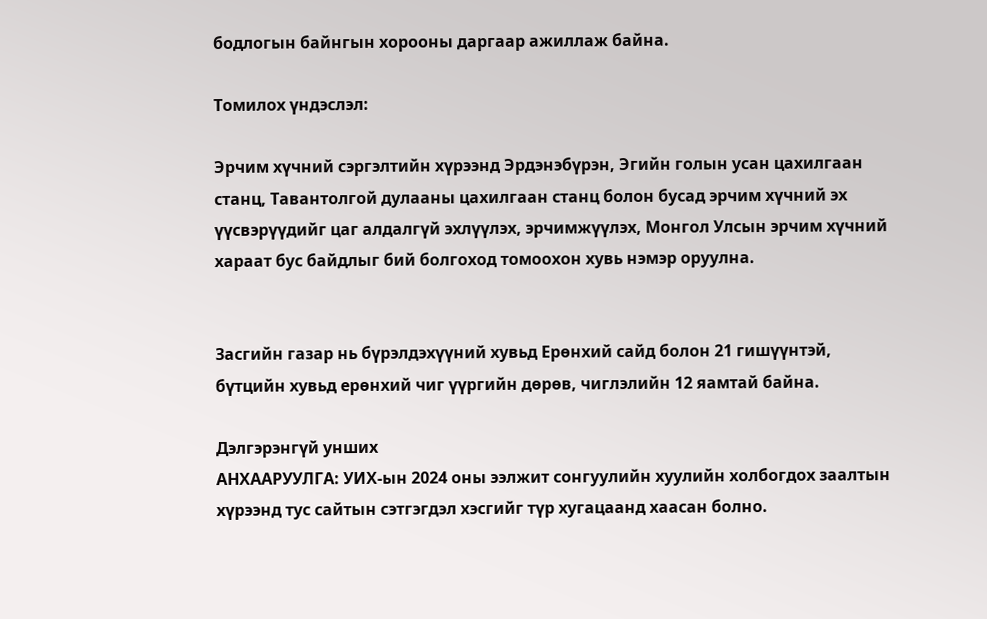бодлогын байнгын хорооны даргаар ажиллаж байна.

Томилох үндэслэл:

Эрчим хүчний сэргэлтийн хүрээнд Эрдэнэбүрэн, Эгийн голын усан цахилгаан станц, Тавантолгой дулааны цахилгаан станц болон бусад эрчим хүчний эх үүсвэрүүдийг цаг алдалгүй эхлүүлэх, эрчимжүүлэх, Монгол Улсын эрчим хүчний хараат бус байдлыг бий болгоход томоохон хувь нэмэр оруулна.


Засгийн газар нь бүрэлдэхүүний хувьд Ерөнхий сайд болон 21 гишүүнтэй, бүтцийн хувьд ерөнхий чиг үүргийн дөрөв, чиглэлийн 12 яамтай байна.

Дэлгэрэнгүй унших
АНХААРУУЛГА: УИХ-ын 2024 оны ээлжит сонгуулийн хуулийн холбогдох заалтын хүрээнд тус сайтын сэтгэгдэл хэсгийг түр хугацаанд хаасан болно.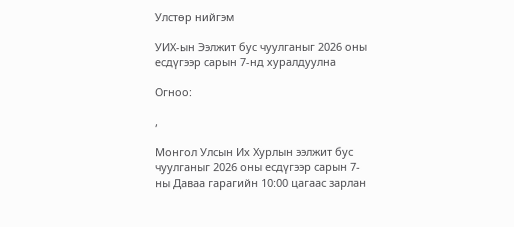Улстөр нийгэм

УИХ-ын Ээлжит бус чуулганыг 2026 оны есдүгээр сарын 7-нд хуралдуулна

Огноо:

,

Монгол Улсын Их Хурлын ээлжит бус чуулганыг 2026 оны есдүгээр сарын 7-ны Даваа гарагийн 10:00 цагаас зарлан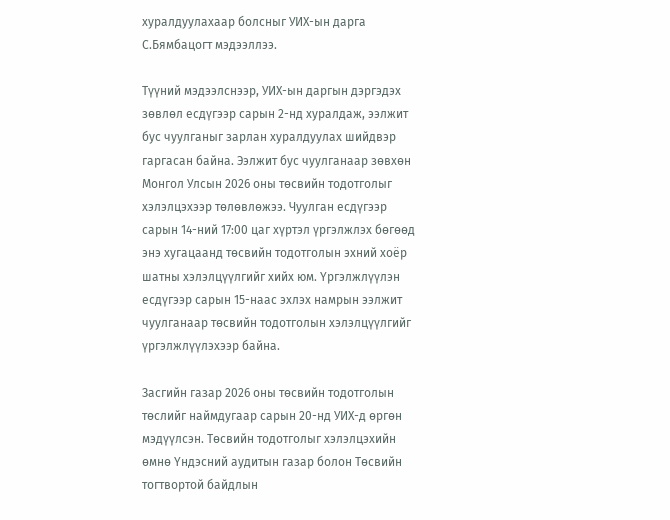хуралдуулахаар болсныг УИХ-ын дарга С.Бямбацогт мэдээллээ.

Түүний мэдээлснээр, УИХ-ын даргын дэргэдэх зөвлөл есдүгээр сарын 2-нд хуралдаж, ээлжит бус чуулганыг зарлан хуралдуулах шийдвэр гаргасан байна. Ээлжит бус чуулганаар зөвхөн Монгол Улсын 2026 оны төсвийн тодотголыг хэлэлцэхээр төлөвлөжээ. Чуулган есдүгээр сарын 14-ний 17:00 цаг хүртэл үргэлжлэх бөгөөд энэ хугацаанд төсвийн тодотголын эхний хоёр шатны хэлэлцүүлгийг хийх юм. Үргэлжлүүлэн есдүгээр сарын 15-наас эхлэх намрын ээлжит чуулганаар төсвийн тодотголын хэлэлцүүлгийг үргэлжлүүлэхээр байна.

Засгийн газар 2026 оны төсвийн тодотголын төслийг наймдугаар сарын 20-нд УИХ-д өргөн мэдүүлсэн. Төсвийн тодотголыг хэлэлцэхийн өмнө Үндэсний аудитын газар болон Төсвийн тогтвортой байдлын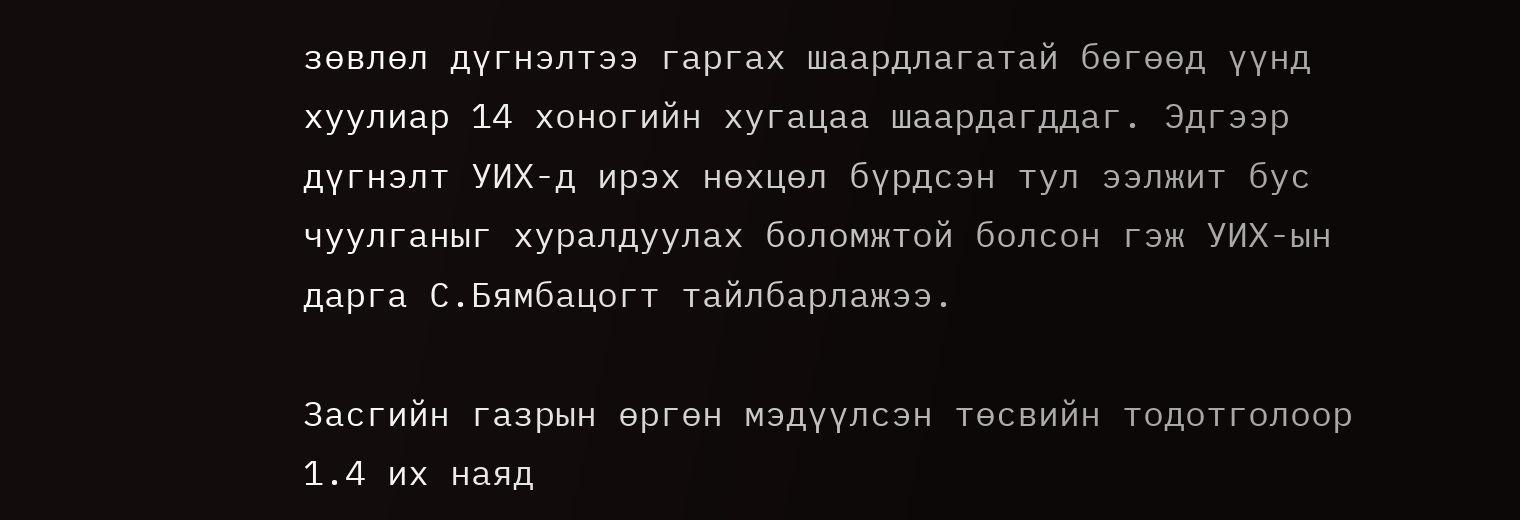зөвлөл дүгнэлтээ гаргах шаардлагатай бөгөөд үүнд хуулиар 14 хоногийн хугацаа шаардагддаг. Эдгээр дүгнэлт УИХ-д ирэх нөхцөл бүрдсэн тул ээлжит бус чуулганыг хуралдуулах боломжтой болсон гэж УИХ-ын дарга С.Бямбацогт тайлбарлажээ.

Засгийн газрын өргөн мэдүүлсэн төсвийн тодотголоор 1.4 их наяд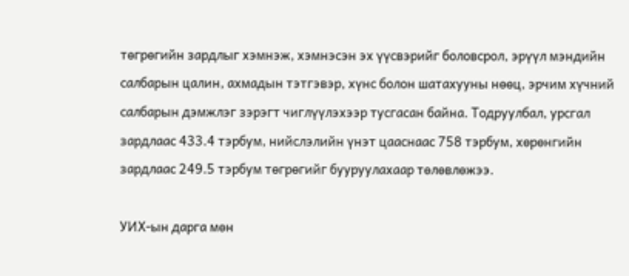төгрөгийн зардлыг хэмнэж, хэмнэсэн эх үүсвэрийг боловсрол, эрүүл мэндийн салбарын цалин, ахмадын тэтгэвэр, хүнс болон шатахууны нөөц, эрчим хүчний салбарын дэмжлэг зэрэгт чиглүүлэхээр тусгасан байна. Тодруулбал, урсгал зардлаас 433.4 тэрбум, нийслэлийн үнэт цааснаас 758 тэрбум, хөрөнгийн зардлаас 249.5 тэрбум төгрөгийг бууруулахаар төлөвлөжээ.

УИХ-ын дарга мөн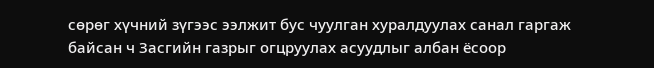сөрөг хүчний зүгээс ээлжит бус чуулган хуралдуулах санал гаргаж байсан ч Засгийн газрыг огцруулах асуудлыг албан ёсоор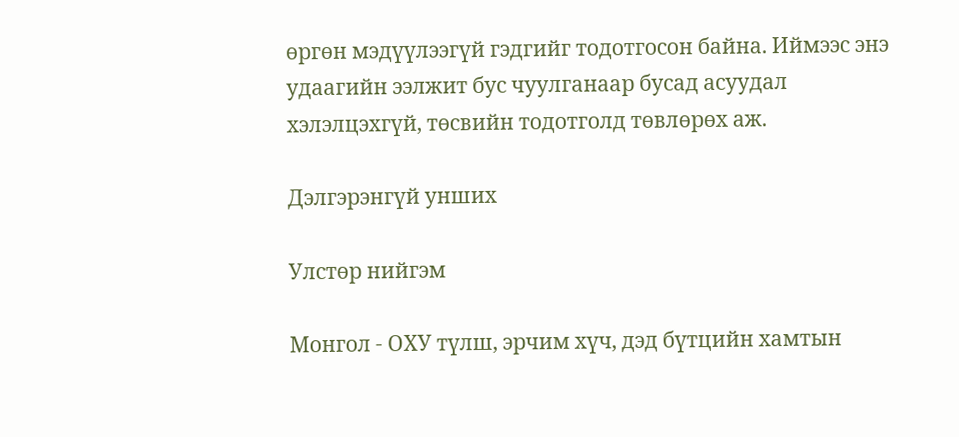өргөн мэдүүлээгүй гэдгийг тодотгосон байна. Иймээс энэ удаагийн ээлжит бус чуулганаар бусад асуудал хэлэлцэхгүй, төсвийн тодотголд төвлөрөх аж.

Дэлгэрэнгүй унших

Улстөр нийгэм

Монгол - ОХУ түлш, эрчим хүч, дэд бүтцийн хамтын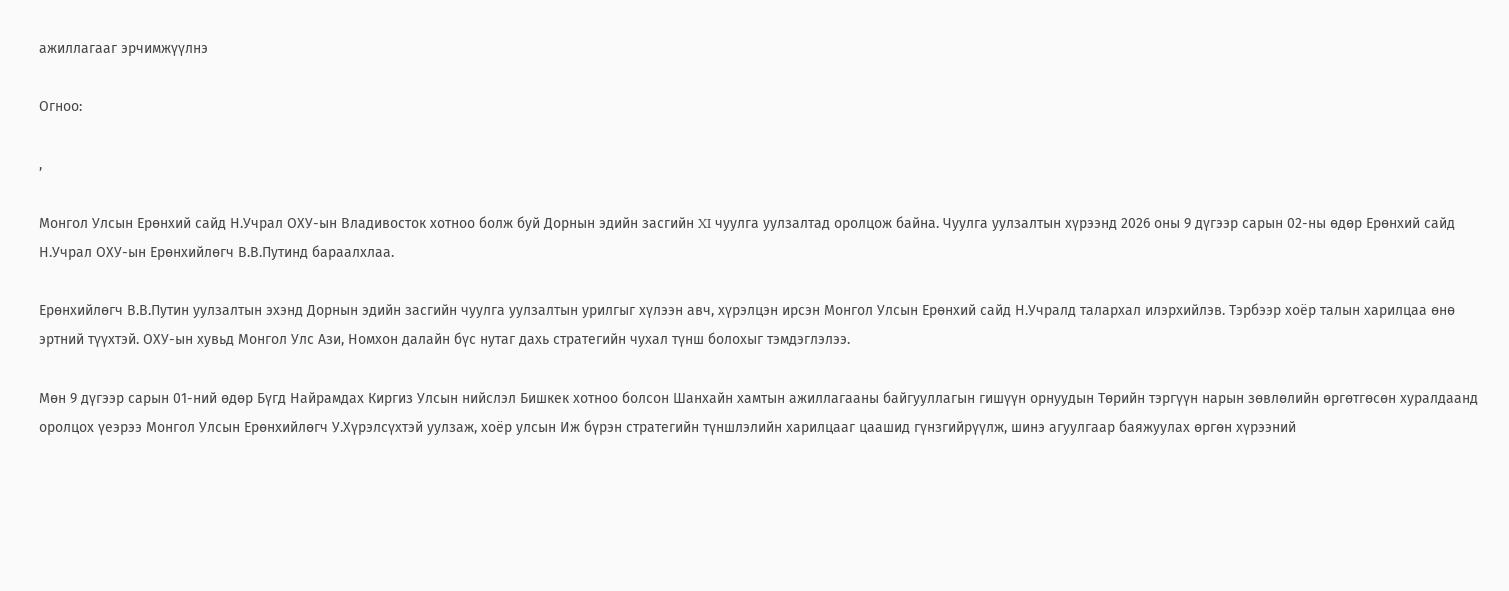ажиллагааг эрчимжүүлнэ

Огноо:

,

Монгол Улсын Ерөнхий сайд Н.Учрал ОХУ-ын Владивосток хотноо болж буй Дорнын эдийн засгийн XI чуулга уулзалтад оролцож байна. Чуулга уулзалтын хүрээнд 2026 оны 9 дүгээр сарын 02-ны өдөр Ерөнхий сайд Н.Учрал ОХУ-ын Ерөнхийлөгч В.В.Путинд бараалхлаа.

Ерөнхийлөгч В.В.Путин уулзалтын эхэнд Дорнын эдийн засгийн чуулга уулзалтын урилгыг хүлээн авч, хүрэлцэн ирсэн Монгол Улсын Ерөнхий сайд Н.Учралд талархал илэрхийлэв. Тэрбээр хоёр талын харилцаа өнө эртний түүхтэй. ОХУ-ын хувьд Монгол Улс Ази, Номхон далайн бүс нутаг дахь стратегийн чухал түнш болохыг тэмдэглэлээ.

Мөн 9 дүгээр сарын 01-ний өдөр Бүгд Найрамдах Киргиз Улсын нийслэл Бишкек хотноо болсон Шанхайн хамтын ажиллагааны байгууллагын гишүүн орнуудын Төрийн тэргүүн нарын зөвлөлийн өргөтгөсөн хуралдаанд оролцох үеэрээ Монгол Улсын Ерөнхийлөгч У.Хүрэлсүхтэй уулзаж, хоёр улсын Иж бүрэн стратегийн түншлэлийн харилцааг цаашид гүнзгийрүүлж, шинэ агуулгаар баяжуулах өргөн хүрээний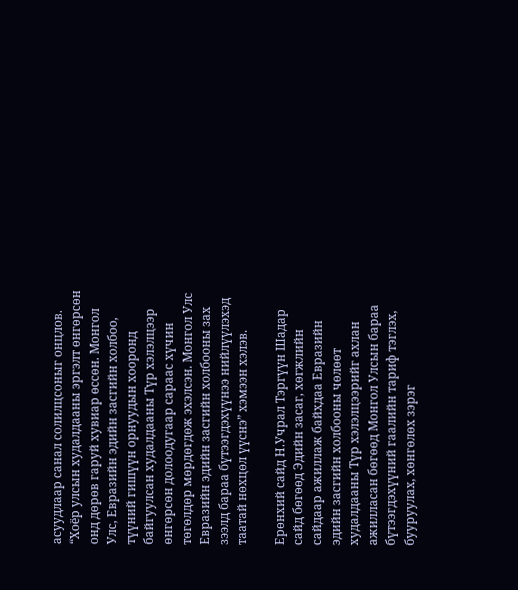асуудлаар санал солилцсоныг онцлов. “Хоёр улсын худалдааны эргэлт өнгөрсөн онд дөрөв гаруй хувиар өссөн. Монгол Улс, Евразийн эдийн засгийн холбоо, түүний гишүүн орнуудын хооронд байгуулсан худалдааны Түр хэлэлцээр өнгөрсөн долоодугаар сараас хүчин төгөлдөр мөрдөгдөж эхэлсэн. Монгол Улс Евразийн эдийн засгийн холбооны зах зээлд бараа бүтээгдэхүүнээ нийлүүлэхэд таатай нөхцөл үүснэ” хэмээн хэлэв.

Ерөнхий сайд Н.Учрал Тэргүүн Шадар сайд бөгөөд Эдийн засаг, хөгжлийн сайдаар ажиллаж байхдаа Евразийн эдийн засгийн холбооны чөлөөт худалдааны Түр хэлэлцээрийг ахлан ажилласан бөгөөд Монгол Улсын бараа бүтээгдэхүүний гаалийн тариф тэглэх, бууруулах, хөнгөлөх зэрэг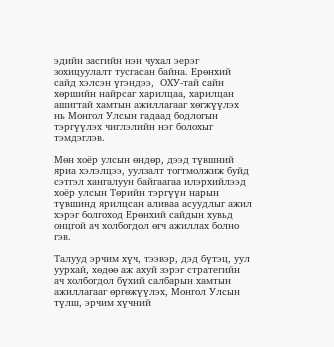эдийн засгийн нэн чухал эерэг зохицуулалт тусгасан байна. Ерөнхий сайд хэлсэн үгэндээ,  ОХУ-тай сайн хөршийн найрсаг харилцаа, харилцан ашигтай хамтын ажиллагааг хөгжүүлэх нь Монгол Улсын гадаад бодлогын тэргүүлэх чиглэлийн нэг болохыг тэмдэглэв.

Мөн хоёр улсын өндөр, дээд түвшний яриа хэлэлцээ, уулзалт тогтмолжиж буйд сэтгэл хангалуун байгаагаа илэрхийлээд хоёр улсын Төрийн тэргүүн нарын түвшинд ярилцсан аливаа асуудлыг ажил хэрэг болгоход Ерөнхий сайдын хувьд онцгой ач холбогдол өгч ажиллах болно гэв.

Талууд эрчим хүч, тээвэр, дэд бүтэц, уул уурхай, хөдөө аж ахуй зэрэг стратегийн ач холбогдол бүхий салбарын хамтын ажиллагааг өргөжүүлэх, Монгол Улсын түлш, эрчим хүчний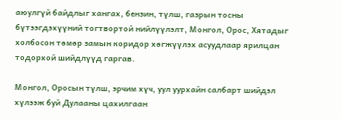аюулгүй байдлыг хангах, бензин, түлш, газрын тосны бүтээгдэхүүний тогтвортой нийлүүлэлт, Монгол, Орос, Хятадыг холбосон төмөр замын коридор хөгжүүлэх асуудлаар ярилцан тодорхой шийдлүүд гаргав.

Монгол, Оросын түлш, эрчим хүч, уул уурхайн салбарт шийдэл хүлээж буй Дулааны цахилгаан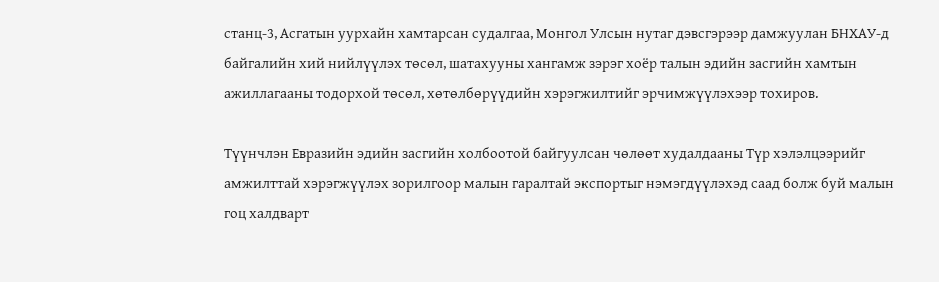станц-3, Асгатын уурхайн хамтарсан судалгаа, Монгол Улсын нутаг дэвсгэрээр дамжуулан БНХАУ-д байгалийн хий нийлүүлэх төсөл, шатахууны хангамж зэрэг хоёр талын эдийн засгийн хамтын ажиллагааны тодорхой төсөл, хөтөлбөрүүдийн хэрэгжилтийг эрчимжүүлэхээр тохиров.

Түүнчлэн Евразийн эдийн засгийн холбоотой байгуулсан чөлөөт худалдааны Түр хэлэлцээрийг амжилттай хэрэгжүүлэх зорилгоор малын гаралтай экспортыг нэмэгдүүлэхэд саад болж буй малын гоц халдварт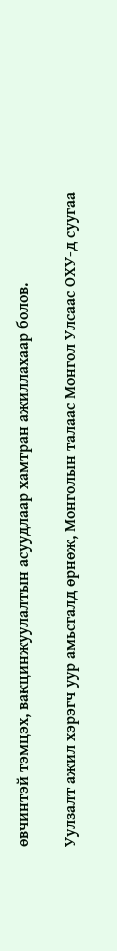өвчинтэй тэмцэх, вакцинжуулалтын асуудлаар хамтран ажиллахаар болов.

Уулзалт ажил хэрэгч уур амьсгалд өрнөж, Монголын талаас Монгол Улсаас ОХУ-д суугаа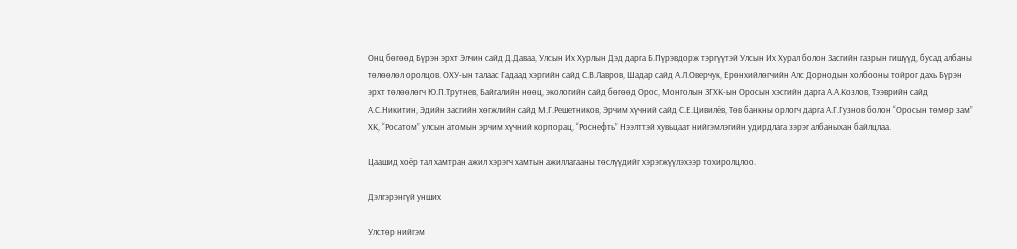Онц бөгөөд Бүрэн эрхт Элчин сайд Д.Даваа, Улсын Их Хурлын Дэд дарга Б.Пүрэвдорж тэргүүтэй Улсын Их Хурал болон Засгийн газрын гишүүд, бусад албаны төлөөлөл оролцов. ОХУ-ын талаас Гадаад хэргийн сайд С.В.Лавров, Шадар сайд А.Л.Оверчук, Ерөнхийлөгчийн Алс Дорнодын холбооны тойрог дахь Бүрэн эрхт төлөөлөгч Ю.П.Трутнев, Байгалийн нөөц, экологийн сайд бөгөөд Орос, Монголын ЗГХК-ын Оросын хэсгийн дарга А.А.Козлов, Тээврийн сайд А.С.Никитин, Эдийн засгийн хөгжлийн сайд М.Г.Решетников, Эрчим хүчний сайд С.Е.Цивилёв, Төв банкны орлогч дарга А.Г.Гузнов болон “Оросын төмөр зам” ХК, “Росатом” улсын атомын эрчим хүчний корпорац, “Роснефть” Нээлттэй хувьцаат нийгэмлэгийн удирдлага зэрэг албаныхан байлцлаа.

Цаашид хоёр тал хамтран ажил хэрэгч хамтын ажиллагааны төслүүдийг хэрэгжүүлэхээр тохиролцлоо.

Дэлгэрэнгүй унших

Улстөр нийгэм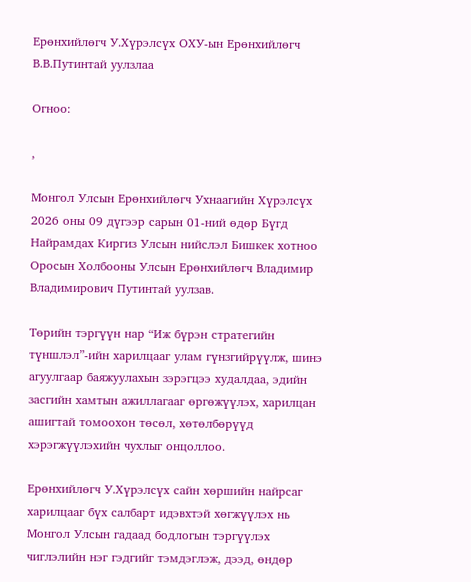Ерөнхийлөгч У.Хүрэлсүх ОХУ-ын Ерөнхийлөгч В.В.Путинтай уулзлаа

Огноо:

,

Монгол Улсын Ерөнхийлөгч Ухнаагийн Хүрэлсүх 2026 оны 09 дүгээр сарын 01-ний өдөр Бүгд Найрамдах Киргиз Улсын нийслэл Бишкек хотноо Оросын Холбооны Улсын Ерөнхийлөгч Владимир Владимирович Путинтай уулзав.

Төрийн тэргүүн нар “Иж бүрэн стратегийн түншлэл”-ийн харилцааг улам гүнзгийрүүлж, шинэ агуулгаар баяжуулахын зэрэгцээ худалдаа, эдийн засгийн хамтын ажиллагааг өргөжүүлэх, харилцан ашигтай томоохон төсөл, хөтөлбөрүүд хэрэгжүүлэхийн чухлыг онцоллоо.

Ерөнхийлөгч У.Хүрэлсүх сайн хөршийн найрсаг харилцааг бүх салбарт идэвхтэй хөгжүүлэх нь Монгол Улсын гадаад бодлогын тэргүүлэх чиглэлийн нэг гэдгийг тэмдэглэж, дээд, өндөр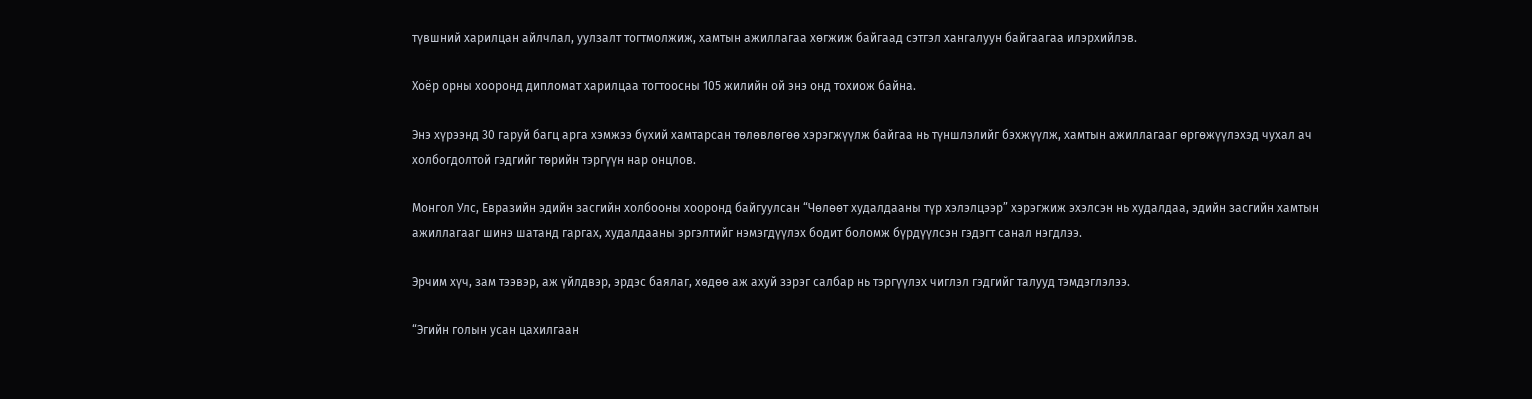түвшний харилцан айлчлал, уулзалт тогтмолжиж, хамтын ажиллагаа хөгжиж байгаад сэтгэл хангалуун байгаагаа илэрхийлэв.

Хоёр орны хооронд дипломат харилцаа тогтоосны 105 жилийн ой энэ онд тохиож байна.

Энэ хүрээнд 30 гаруй багц арга хэмжээ бүхий хамтарсан төлөвлөгөө хэрэгжүүлж байгаа нь түншлэлийг бэхжүүлж, хамтын ажиллагааг өргөжүүлэхэд чухал ач холбогдолтой гэдгийг төрийн тэргүүн нар онцлов.

Монгол Улс, Евразийн эдийн засгийн холбооны хооронд байгуулсан “Чөлөөт худалдааны түр хэлэлцээр” хэрэгжиж эхэлсэн нь худалдаа, эдийн засгийн хамтын ажиллагааг шинэ шатанд гаргах, худалдааны эргэлтийг нэмэгдүүлэх бодит боломж бүрдүүлсэн гэдэгт санал нэгдлээ.

Эрчим хүч, зам тээвэр, аж үйлдвэр, эрдэс баялаг, хөдөө аж ахуй зэрэг салбар нь тэргүүлэх чиглэл гэдгийг талууд тэмдэглэлээ.

“Эгийн голын усан цахилгаан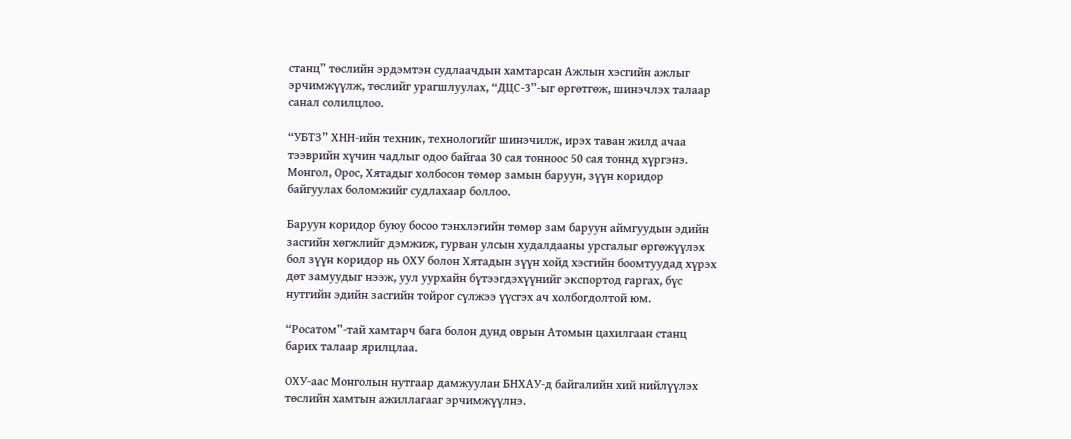станц” төслийн эрдэмтэн судлаачдын хамтарсан Ажлын хэсгийн ажлыг эрчимжүүлж, төслийг урагшлуулах, “ДЦС-3”-ыг өргөтгөж, шинэчлэх талаар санал солилцлоо.

“УБТЗ” ХНН-ийн техник, технологийг шинэчилж, ирэх таван жилд ачаа тээврийн хүчин чадлыг одоо байгаа 30 сая тонноос 50 сая тоннд хүргэнэ. Монгол, Орос, Хятадыг холбосон төмөр замын баруун, зүүн коридор байгуулах боломжийг судлахаар боллоо.

Баруун коридор буюу босоо тэнхлэгийн төмөр зам баруун аймгуудын эдийн засгийн хөгжлийг дэмжиж, гурван улсын худалдааны урсгалыг өргөжүүлэх бол зүүн коридор нь ОХУ болон Хятадын зүүн хойд хэсгийн боомтуудад хүрэх дөт замуудыг нээж, уул уурхайн бүтээгдэхүүнийг экспортод гаргах, бүс нутгийн эдийн засгийн тойрог сүлжээ үүсгэх ач холбогдолтой юм.

“Росатом”-тай хамтарч бага болон дунд оврын Атомын цахилгаан станц барих талаар ярилцлаа.

ОХУ-аас Монголын нутгаар дамжуулан БНХАУ-д байгалийн хий нийлүүлэх төслийн хамтын ажиллагааг эрчимжүүлнэ.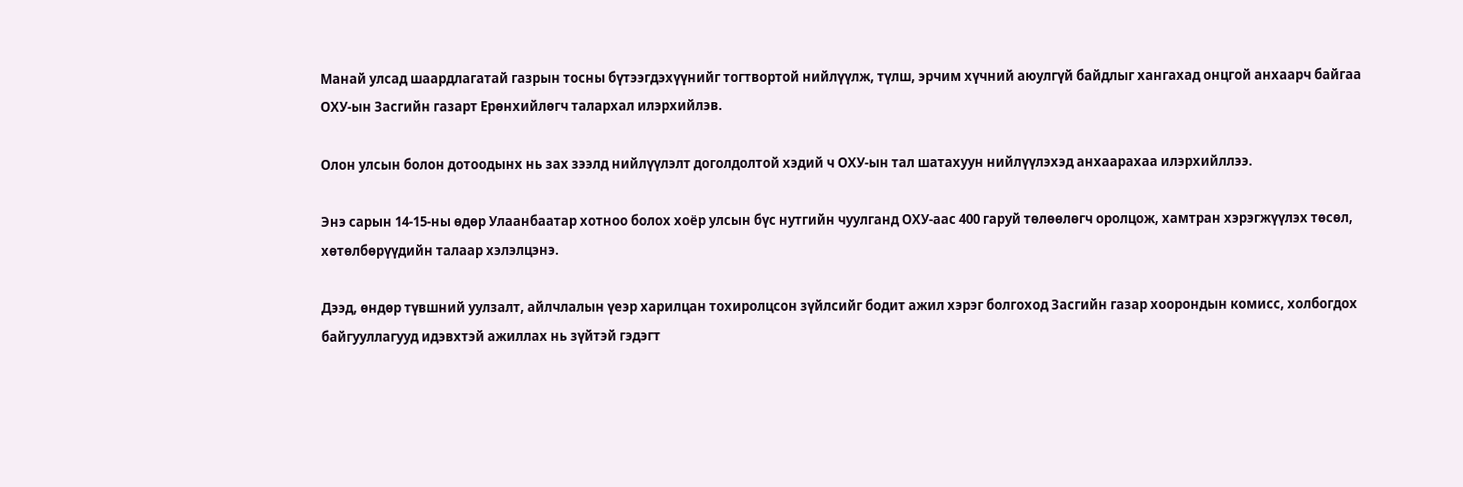Манай улсад шаардлагатай газрын тосны бүтээгдэхүүнийг тогтвортой нийлүүлж, түлш, эрчим хүчний аюулгүй байдлыг хангахад онцгой анхаарч байгаа ОХУ-ын Засгийн газарт Ерөнхийлөгч талархал илэрхийлэв.

Олон улсын болон дотоодынх нь зах зээлд нийлүүлэлт доголдолтой хэдий ч ОХУ-ын тал шатахуун нийлүүлэхэд анхаарахаа илэрхийллээ.

Энэ сарын 14-15-ны өдөр Улаанбаатар хотноо болох хоёр улсын бүс нутгийн чуулганд ОХУ-аас 400 гаруй төлөөлөгч оролцож, хамтран хэрэгжүүлэх төсөл, хөтөлбөрүүдийн талаар хэлэлцэнэ.

Дээд, өндөр түвшний уулзалт, айлчлалын үеэр харилцан тохиролцсон зүйлсийг бодит ажил хэрэг болгоход Засгийн газар хоорондын комисс, холбогдох байгууллагууд идэвхтэй ажиллах нь зүйтэй гэдэгт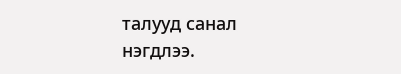талууд санал нэгдлээ.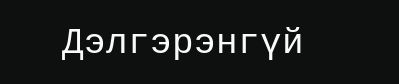Дэлгэрэнгүй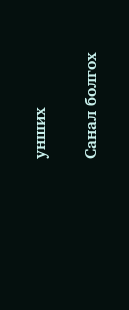унших

Санал болгох